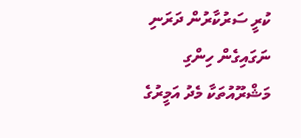ކުރީ ސަރުކާރުން ދަރަނި ނަގައިގެން ހިންގި މަޝްރޫއުތަކާ މެދު އަމީރުގެ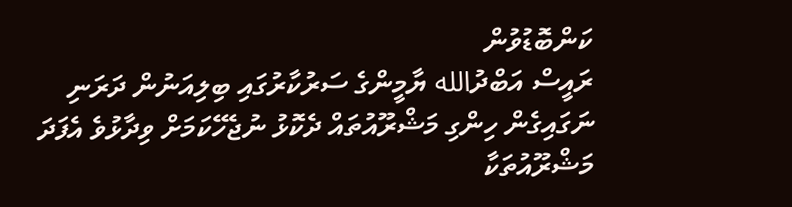ކަންބޮޑުވުން
ރައީސް އަބްދުالله ޔާމީންގެ ސަރުކާރުގައި ބިލިއަނުން ދަރަނި ނަގައިގެން ހިންގި މަޝްރޫއުތައް ދެކޮޅު ނުޖެހޭކަމަށް ވިދާޅުވެ އެފަދަ މަޝްރޫއުތަކާ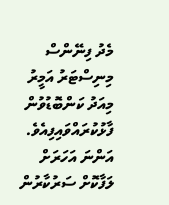މެދު ފިނޭންސް މިނިސްޓަރު އަމީރު މިއަދު ކަންބޮޑުވުން ފާޅުކުރައްވައިފިއެވެ.
އަންނަ އަހަރަށް ލަފާކޮށް ސަރުކާރުން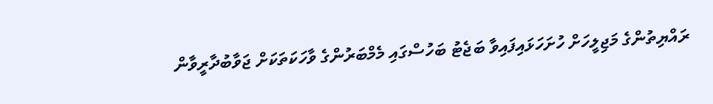ރައްޔިތުންގެ މަޖިލީހަށް ހުށަހަޅައިފައިވާ ބަޖެޓު ބަހުސްގައި މެމްބަރުންގެ ވާހަކަތަކަށް ޖަވާބުދާރީވާން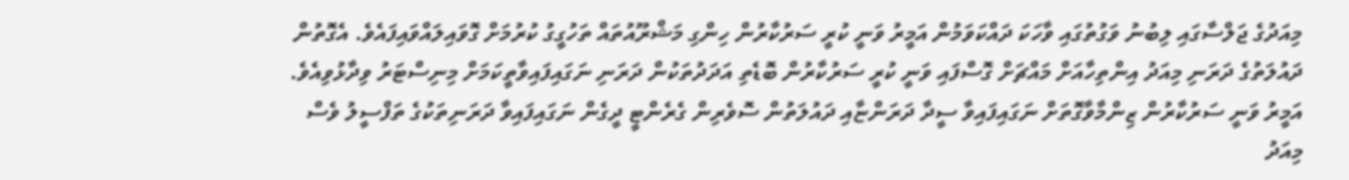މިއަދުގެ ޖަލްސާގައި ލިބުނު ވަގުތުގައި ވާހަކަ ދައްކަވަމުން އަމީރު ވަނީ ކުރީ ސަރުކާރުން ހިންގި މަޝްރޫއުތައް ތަހުގީގު ކުރުމަށް ގޮވައިލައްވައިފައެވެ. އެގޮތުން ދައުލަތުގެ ދަރަނި މިއަދު އިންތިހާއަށް މައްޗަށް ގޮސްފައި ވަނީ ކުރީ ސަރުކާރުން ބޮޑެތި އަދަދުތަކުން ދަރަނި ނަގައިފައިވާތީކަމަށް މިނިސްޓަރު ވިދާޅުވިއެވެ.
އަމީރު ވަނީ ސަރުކާރުން ޒިންމާވާގޮތަށް ނަގައިފައިވާ ސީދާ ދަރަންޏާއި ދައުލަތުން ސޮވެރިން ގެރެންޓީ ދީގެން ނަގައިފައިވާ ދަރަނިތަކުގެ ތަފްސީލު ވެސް މިއަދު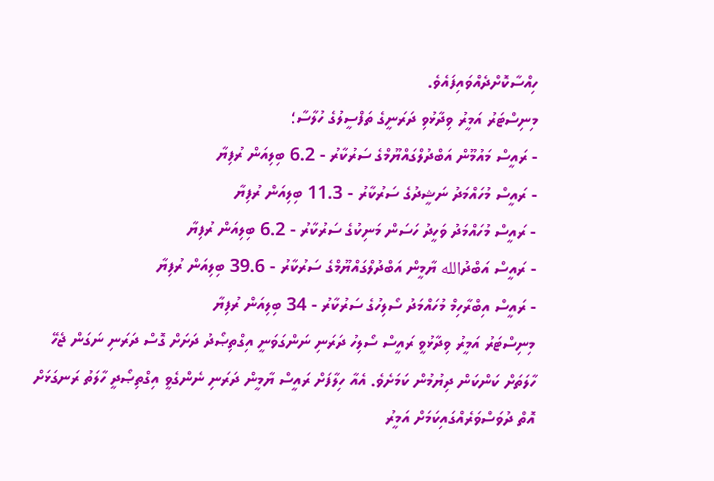ހިއްސާކޮށްދެއްވައިފައެވެ.
މިނިސްޓަރު އަމީރު ވިދާޅުވި ދަރަނީގެ ތަފްސީލުގެ ހުލާސާ؛
- ރައީސް މައުމޫން އަބްދުލްގައްޔޫމްގެ ސަރުކާރު - 6.2 ބިލިއަން ރުފިޔާ
- ރައީސް މުހައްމަދު ނަޝީދުގެ ސަރުކާރު - 11.3 ބިލިއަން ރުފިޔާ
- ރައީސް މުހައްމަދު ވަހީދު ހަސަން މަނިކުގެ ސަރުކާރު - 6.2 ބިލިއަން ރުފިޔާ
- ރައީސް އަބްދުالله ޔާމީން އަބްދުލްގައްޔޫމްގެ ސަރުކާރު - 39.6 ބިލިއަން ރުފިޔާ
- ރައީސް އިބްރާހިމް މުހައްމަދު ސޯލިހުގެ ސަރުކާރު - 34 ބިލިއަން ރުފިޔާ
މިނިސްޓަރު އަމީރު ވިދާޅުވީ ރައީސް ސޯލިހު ދަރަނި ނަންގަވަނީ އިގްތިޞޯދު ދަށަށް ގޮސް ދަރަނި ނަގަން ޖެހޭ ހާލަތަށް ކަންކަން ދިޔުމުން ކަމަށެވެ. އެއާ ހިލާފަށް ރައީސް ޔާމީން ދަރަނި ނެންގެވީ އިގްތިޞޯދީ ހާލަތު ރަނގަޅަށް އޮތް ދުވަސްވަރެއްގައިކަމަށް އަމީރު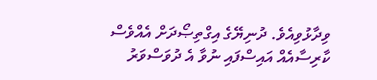ވިދާޅުވިއެވެ. ދުނިޔޭގެ އިގްތިޞޯދަށް އެއްވެސް ކާރިސާއެއް އައިސްފައި ނުވާ އެ ދުވަސްވަރު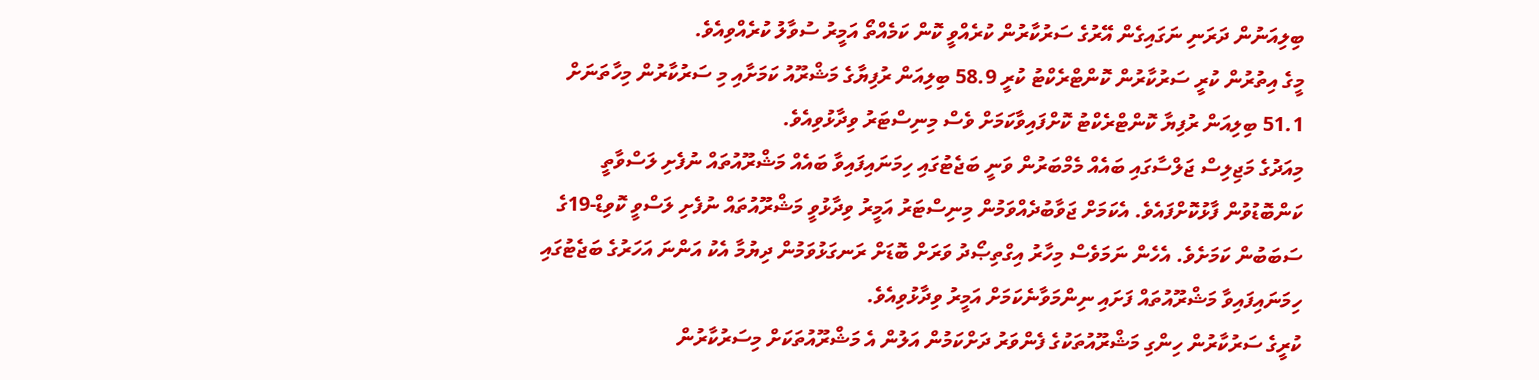ބިލިއަނުން ދަރަނި ނަގައިގެން އޭރުގެ ސަރުކާރުން ކުރެއްވީ ކޮން ކަމެއްތޯ އަމީރު ސުވާލު ކުރެއްވިއެވެ.
މީގެ އިތުރުން ކުރީ ސަރުކާރުން ކޮންޓްރެކްޓު ކުރީ 58.9 ބިލިއަން ރުފިޔާގެ މަޝްރޫއު ކަމަށާއި މި ސަރުކާރުން މިހާތަނަށް 51.1 ބިލިއަން ރުފިޔާ ކޮންޓްރެކްޓު ކޮށްފައިވާކަމަށް ވެސް މިނިސްޓަރު ވިދާޅުވިއެވެ.
މިއަދުގެ މަޖިލިސް ޖަލްސާގައި ބައެއް މެމްބަރުން ވަނީ ބަޖެޓުގައި ހިމަނައިފައިވާ ބައެއް މަޝްރޫއުތައް ނުފެށި ލަސްވާތީ ކަންބޮޑުވުން ފާޅުކޮށްފައެވެ. އެކަމަށް ޖަވާބުދެއްވަމުން މިނިސްޓަރު އަމީރު ވިދާޅުވީ މަޝްރޫއުތައް ނުފެށި ލަސްވީ ކޮވިޑް-19ގެ ސަބަބުން ކަމަށެވެ. އެހެން ނަމަވެސް މިހާރު އިގްތިޞޯދު ވަރަށް ބޮޑަށް ރަނގަޅުވަމުން ދިޔުމާ އެކު އަންނަ އަހަރުގެ ބަޖެޓުގައި ހިމަނައިފައިވާ މަޝްރޫއުތައް ފަށައި ނިންމަވާނެކަމަށް އަމީރު ވިދާޅުވިއެވެ.
ކުރީގެ ސަރުކާރުން ހިންގި މަޝްރޫއުތަކުގެ ފެންވަރު ދަށްކަމުން އަލުން އެ މަޝްރޫއުތަކަށް މިސަރުކާރުން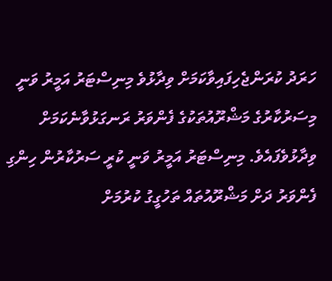ހަރަދު ކުރަންޖެހިފައިވާކަމަށް ވިދާޅުވެ މިނިސްޓަރު އަމީރު ވަނީ މިސަރުކާރުގެ މަޝްރޫއުތަކުގެ ފެންވަރު ރަނގަޅުވާނެކަމަށް ވިދާޅުވެފައެވެ. މިނިސްޓަރު އަމީރު ވަނީ ކުރީ ސަރުކާރުން ހިންގި ފެންވަރު ދަށް މަޝްރޫއުތައް ތަހުގީގު ކުރުމަށް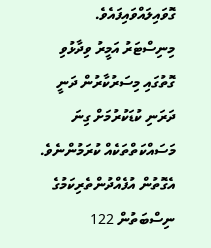ގޮވައިލައްވައިފައެވެ.
މިނިސްޓަރު އަމީރު ވިދާޅުވި ގޮތުގައި މިސަރުކާރުން ދަނީ ދަރަނި ކުޑަކުރުމަށް ގިނަ މަސައްކަތްތަކެއް ކުރަމުންނެވެ. އެގޮތުން އުފެއްދުންތެރިކަމުގެ ނިސްބަތުން 122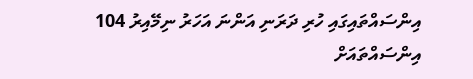އިންސައްތައިގައި ހުރި ދަރަނި އަންނަ އަހަރު ނިމޭއިރު 104 އިންސައްތައަށް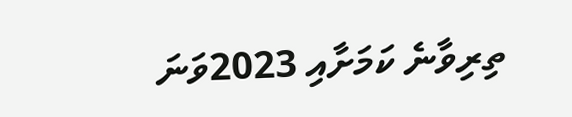ތިރިވާނެ ކަމަށާއި 2023ވަނަ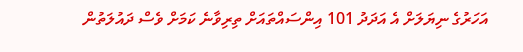އަހަރުގެ ނިޔަލަށް އެ އަދަދު 101 އިންސައްތައަށް ތިރިވާނެ ކަމަށް ވެސް ދައުލަތުން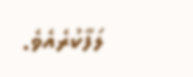ލަފާކުރެއެވެ.